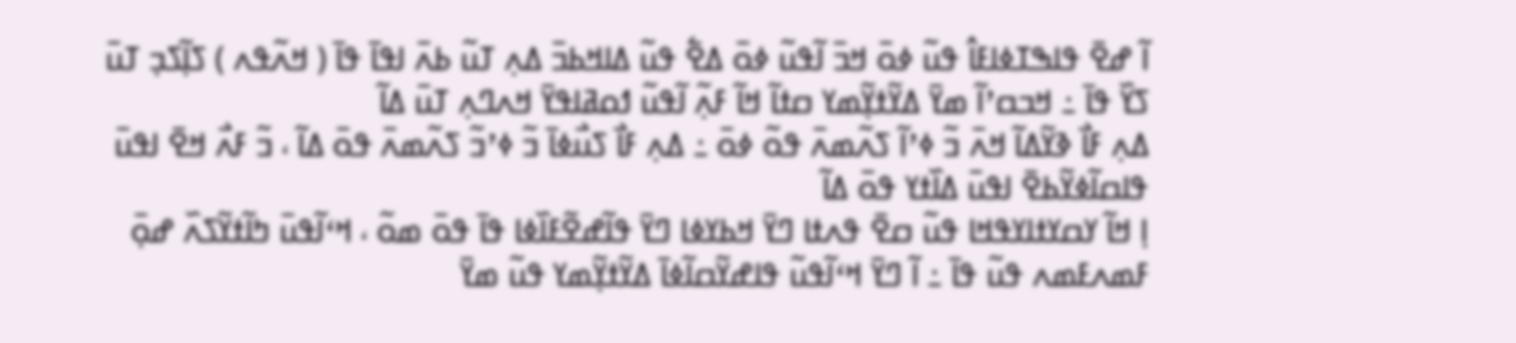ߊ߬ ߝߐ߫ ߟߊߒߠߦߊߓߊ߮ ߟߎ߬ ߦߋ߫ ߞߏ߫ ߊ߬ߟߎ߬ ߦߋ߫ ߡߐ߱ ߟߎ߬ ߡߊߞߕߏ߫ ߡߍ߲ ߠߎ߬ ߕߍ߫ ߊߟߊ߫ ߟߊ߫ ( ߞߍ߬ߟߍ ) ߖߊ߲߬ߖߏ߲ ߠߎ߫ ߖߌ߰ ߟߊ߫ ߸ ߞߏߛߴߊ߬ ߘߌ߫ ߡߌ߬ߙߌ߲߬ߘߌ ߛߙߊ߬ ߞߊ߬ ߓߍ߲߬ ߊ߬ߟߎ߬ ߗߋߥߊߟߌ߫ ߞߍߣߍ߲ ߠߎ߫ ߡߊ߬
ߡߍ߲ ߓߊ߯ ߢߌ߬ߡߊ߬ ߞߍ߫ ߏ߬ ߦߴߊ߬ ߖߍ߬ߘߍ߫ ߟߋ߬ ߦߋ߫ ߸ ߡߍ߲ ߓߊ߯ ߖߎ߯ߦߊ߫ ߏ߬ ߦߴߏ߬ ߖߍ߬ߘߍ߫ ߟߋ߫ ߡߊ߬ ، ߏ߬ ߓߍ߯ ߞߐ߫ ߊߟߎ߫ ߟߊߛߊ߬ߦߌ߬ߕߐ߫ ߊߟߎ߫ ߡߊ߰ߙߌ ߟߋ߫ ߡߊ߬
ߊ߲ ߞߊ߬ ߌߛߌߙߊߌߟߞߊ ߟߎ߬ ߛߐ߫ ߟߍߙߊ ߣߌ߫ ߞߕߌߦߊ ߣߌ߫ ߟߊ߬ߝߐ߬ߓߊ߰ߦߊ ߟߊ߫ ߟߋ߫ ߘߋ߬ ، ߞߵߊ߬ߟߎ߫ ߤߊ߬ߙߌ߬ߖߍ߰ ߝߋ߲߫ ߓߘߍߓߘߍ ߟߎ߬ ߟߊ߫ ߸ ߊ߬ ߣߌ߫ ߞߵߊ߬ߟߎ߬ ߟߊߝߌ߬ߛߊ߬ߦߊ߫ ߡߌ߬ߙߌ߲߬ߘߌ ߟߎ߬ ߘߌ߫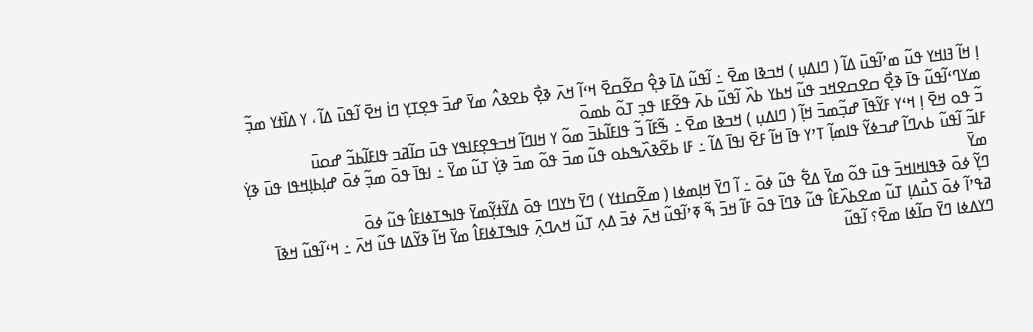ߊ߲ ߞߊ߬ ߔߊߞߌ ߟߎ߬ ߘߴߊ߬ߟߎ߫ ߡߊ߬ ( ߣߊߡߎ߲ ) ߞߏߢߊ ߘߐ߫ ߸ ߊ߬ߟߎ߬ ߡߊ߫ ߢߐ߲߮ ߛߐ߬ߛߐ߫ ߞߵߊ߬ ߞߍ߫ ߢߐ߲߯ ߕߐߢߍ߮ ߘߌ߫ ߝߏ߫ ߟߐ߲ߠߌ߲ ߣߊ߭ ߞߐ߫ ߊ߬ߟߎ߫ ߡߊ߬ ، ߌ ߡߊ߰ߙߌ ߘߏ߲߬ ߘߌߣߵߊ߬ߟߎ߬ ߟߊ߫ ߢߐ߲߯ ߛߐߛߐߞߏ ߟߎ߬ ߞߕߌ ߕߍ߰ ߊ߬ߟߎ߬ ߕߍ߫ ߟߐ߬ߓߊ ߟߏ߲ ߠߋ߬ ߕߘߋ߫
ߏ߬ ߟߋ ߞߐ߫ ߊ߲ ߞߵߌ ߓߌ߬ߟߊ߫ ߝߏ߲߬ߘߏ߫ ߞߊ߲߬ ( ߣߊߡߎ߲ ) ߞߏߢߊ ߘߐ߫ ߸ ߒ߬ߓߊ߬ ߏ߬ ߟߊߓߊ߬ߕߏ߫ ߘߋ߬ ߌ ߞߊߣߊ߬ ߞߏߟߐ߲ߓߊߟߌ ߟߎ߫ ߛߊ߬ߥߏ ߟߊߓߊ߬ߕߏ߬ ߝߋߎ߫
ߓߊߏ߬ ߊ߬ߟߎ߬ ߕߍߣߊ߬ ߝߏߦߌ߬ ߟߊߘߊ߲߬ ߠߴߌ ߟߊ߫ ߞߊ߬ ߓߐ߫ ߊߟߊ߫ ߡߊ߬ ߸ ߓߊ ߕߐ߬ߢߍ߰ߒߕߋ ߟߎ߬ ߘߏ߫ ߟߋ߬ ߘߏ߫ ߢߌ߲߭ ߠߎ߬ ߘߌ߫ ߸ ߊߟߊ߫ ߟߋ߫ ߘߏ߲߬ ߦߋ߫ ߝߊ߲ߕߊ߲ߞߟߊ ߟߎ߫ ߢߌ߲߭ ߘߌ߫
ߣߌ߲߬ ߦߋ߫ ߢߟߊߞߊߞߏ߫ ߟߎ߫ ߟߋ߬ ߘߌ߫ ߡߐ߱ ߟߎ߬ ߦߋ߫ ߸ ߊ߬ ߣߌ߫ ߞߊ߲ߘߦߊ ( ߘߐ߬ߛߊߙߌ ) ߣߌ߫ ߤߌߣߊ ߟߋ߫ ߡߌ߬ߙߌ߲߬ߘߌ߫ ߟߊߒߠߦߊߓߊ߮ ߟߎ߬ ߦߋ߫
ߥߟߴߊ߬ ߦߋ߫ ߖߎ߯ߡߊ߲ ߠߎ߬ ߘߐߕߍ߰ߓߊ߮ ߟߎ߬ ߢߣߊ߫ ߟߋ߫ ߓߊ߬ ߞߏ߫ ߒ߬ ߧߴߊ߬ߟߎ߬ ߞߍ߫ ߦߏ߫ ߡߍ߲ ߠߎ߬ ߞߍߣߍ߲߫ ߟߊߒߠߦߊߓߊ߮ ߘߌ߫ ߞߊ߬ ߢߌ߬ߡߊ ߟߎ߬ ߞߍ߫ ߸ ߞߵߊ߬ߟߎ߬ ߞߢߊ߫ ߣߌߡߦߊ ߣߌ߫ ߛߊ߬ߦߊ ߘߐ߫؟ ߊ߬ߟߎ߬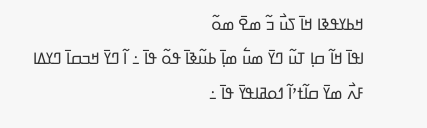ߞߕߌߟߢߊ ߞߊ߫ ߖߎ߯ ߏ߬ ߘߐ߫ ߘߋ߬
ߊߟߊ߫ ߞߊ߬ ߛߊ߲ ߠߎ߬ ߣߌ߫ ߘߎ߱ ߘߊ߲߫ ߕߎ߬ߢߊ߫ ߟߋ߬ ߟߊ߫ ߸ ߊ߬ ߣߌ߫ ߞߏߛߊ߫ ߣߌߡߊ ߓߍ߯ ߘߌ߫ ߛߊ߬ߙߴߊ߬ ߗߋߥߊߟߌ߫ ߟߊ߫ ߸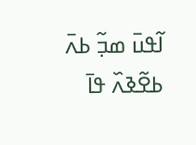ߊ߬ߟߎ߫ ߘߏ߲߬ ߕߍ߫ ߕߐ߬ߢߍ߰ ߟߊ߫